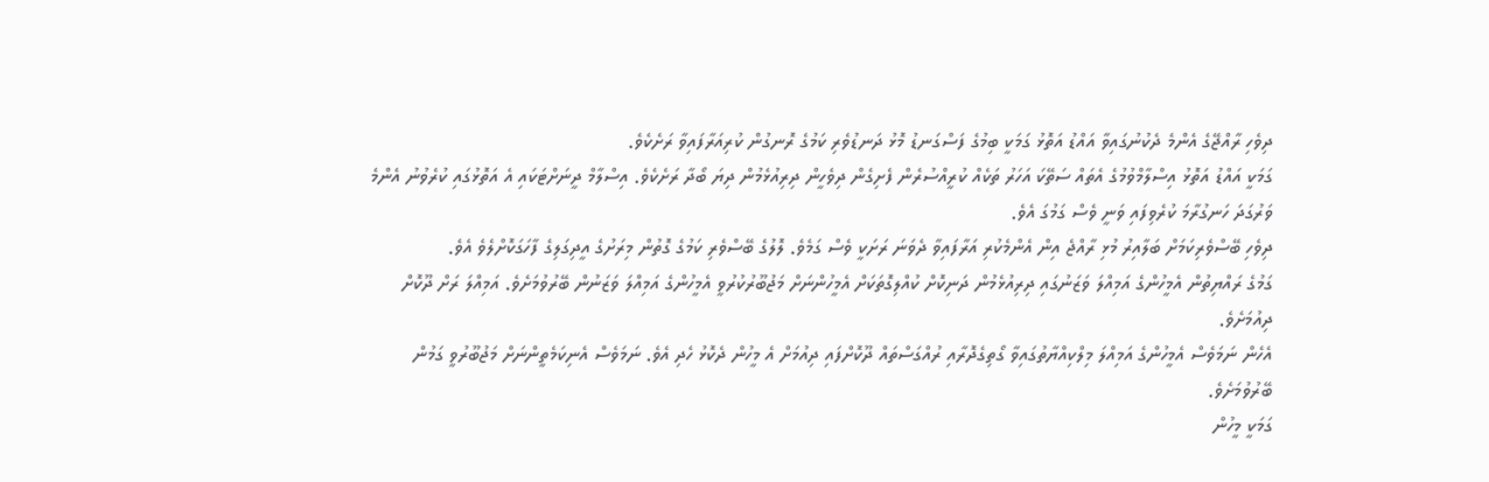ދިވެހި ރާއްޖޭގެ އެންމެ ދެކުނުގައިވާ އައްޑު އަތޮޅު ގަމަކީ ބިމުގެ ފަސްގަނޑު މޮޅު ދަނޑުވެރި ކަމުގެ ރޮނގުން ކުރިއަރާފައިވާ ރަށެކެވެ.
ގަމަކީ އައްޑު އަތޮޅު އިސްލާމްވުމުގެ އެތައް ސަތޭކަ އަހަރު ތަކެއް ކުރީއްސުރެން ފެށިގެން ދިވެހީން ދިރިއުޅެމުން ދިޔަ ބޯދާ ރަށެކެވެ. އިސްލާމް ދީނަށްޓަކައި އެ އަތޮޅުގައި ކުރެވުނު އެންމެ ވަރުގަދަ ހަނގުރާމަ ކުރެވިފައި ވަނީ ވެސް ގަމުގަ އެވެ.
ދިވެހި ބޭސްވެރިކަމަށް ބަލާއިރު މުޅި ރާއްޖެ އިން އެންމެކުރި އަރާފައިވާ ދެވަނަ ރަށަކީ ވެސް ގަމެވެ. ލޮލުގެ ބޭސްވެރި ކަމުގެ ގޮތުން މިރަށުގެ އީދިގަލިގެ ފާހަގަކޮށްލެވެ އެވެ.
ގަމުގެ ރައްޔިތުން އެމީހުންގެ އަމިއްލަ ވަޒަނުގައި ދިރިއުޅެމުން ދަނިކޮށް ކުއްލިގޮތަކަށް އެމީހުންނަށް މަޖުބޫރުކުރުވީ އެމީހުންގެ އަމިއްލަ ވަޒަނުން ބޭރުވުމަށެވެ. އަމިއްލަ ރަށް ދޫކޮށް ދިއުމަށެވެ.
އެހެން ނަމަވެސް އެމީހުންގެ އަމިއްލަ މިލްކިއްޔާތުގައިވާ ގޯތިގެދޮރާއި ރުއްގަސްތައް ދޫކޮށްފައި ދިއުމަށް އެ މީހުން ދެކޮޅު ހެދި އެވެ. ނަމަވެސް އެނިކަމެތީންނަށް މަޖުބޫރުވީ ގަމުން ބޭރުވުމަށެވެ.
ގަމަކީ މީހުން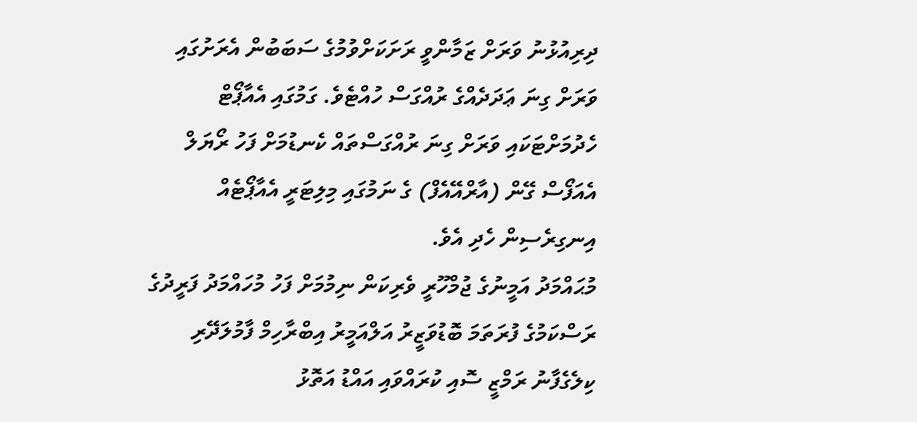ދިރިއުޅުނު ވަރަށް ޒަމާންވީ ރަށަކަށްވުމުގެ ސަބަބުން އެރަށުގައި ވަރަށް ގިނަ ޢަދަދެއްގެ ރުއްގަސް ހުއްޓެވެ. ގަމުގައި އެއާޕޯޓް ހެދުމަށްޓަކައި ވަރަށް ގިނަ ރުއްގަސްތައް ކެނޑުމަށް ފަހު ރޯޔަލް އެއަފޯސް ގޭން (އާރްއޭއެފް) ގެ ނަމުގައި މިލިޓަރީ އެއާޕޯޓެއް އިނގިރެސިން ހެދި އެވެ.
މުޙައްމަދު އަމީނުގެ ޖުމްހޫރީ ވެރިކަން ނިމުމަށް ފަހު މުހައްމަދު ފަރީދުގެ ރަސްކަމުގެ ފުރަތަމަ ބޮޑުވަޒީރު އަލްއަމީރު އިބްރާހިމް ފާމުލަދޭރި ކިލެގެފާނު ރަމްޒީ ސޮއި ކުރައްވައި އައްޑު އަތޮޅު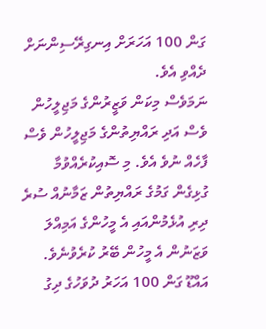ގަން 100 އަހަރަށް އިނގިރޭސިންނަށް ދެއްވި އެވެ.
ނަމަވެސް މިކަން ވަޒީރުންގެ މަޖިލީހުން ވެސް އަދި ރައްޔިތުންގެ މަޖިލީހުން ވެސް ފާހެއް ނުވެ އެވެ. މި ސޮއިކުރެއްވުމާ ގުޅިގެން ގަމުގެ ރައްޔިތުން ޒަމާނުއް ސުރެ ދިރި އުޅެމުންއައި އެ މީހުންގެ އަމިއްލަ ވަޒަނުން އެ މީހުން ބޭރު ކުރެވުނެވެ.
އައްޑޫ ގަން 100 އަހަރު ދުވަހުގެ ދިގު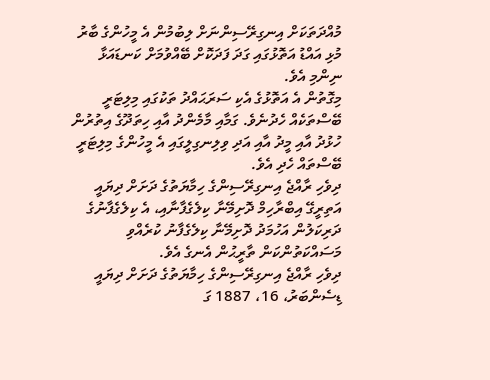މުއްދަތަކަށް އިނގިރޭސިންނަށް ލިބުމުން އެ މީހުންގެ ބާރު މުޅި އައްޑު އަތޮޅުގައި ގަދަ ފަދަކޮށް ބޭއްވުމަށް ކަނޑައަޅާ ނިންމި އެވެ.
މިގޮތުން އެ އަތޮޅުގެ އެކި ސަރަޙައްދު ތަކުގައި މިލިޓަރީ ބޭސްތަކެއް ހެދުނެވެ. ގަމާއި މާމެންދު އާއި ހިތަދޫގެ އިތުރުން ހުޅުދު އާއި މީދު އާއި އަދި ވިލިނގިލީގައި އެ މީހުންގެ މިލިޓަރީ ބޭސްތައް ހެދި އެވެ.
ދިވެހި ރާއްޖެ އިނގިރޭސިންގެ ހިމާޔަތުގެ ދަށަށް ދިޔައީ އަތިރީގޭ އިބްރާހިމް ދޮށިމޭނާ ކިލެގެފާނާއި، އެ ކިލެގެފާނުގެ ދަރިކަލުން އަހުމަދު ދޮށިމޭނާ ކިލެގެފާނު ކުރެއްވި މަސައްކަތުންކަން ތާރީޙުން އެނގެ އެވެ.
ދިވެހި ރާއްޖެ އިނގިރޭސިންގެ ހިމާޔަތުގެ ދަށަށް ދިޔައީ ޑިސެންބަރު، 16، 1887 ގަ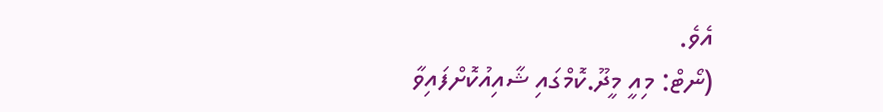އެވެ.
(ނޯޓް: މިއީ މީދޫ.ކޮމްގައި ޝާއިއުކޮށްފައިވާ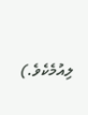ލިއުމެކެވެ.)